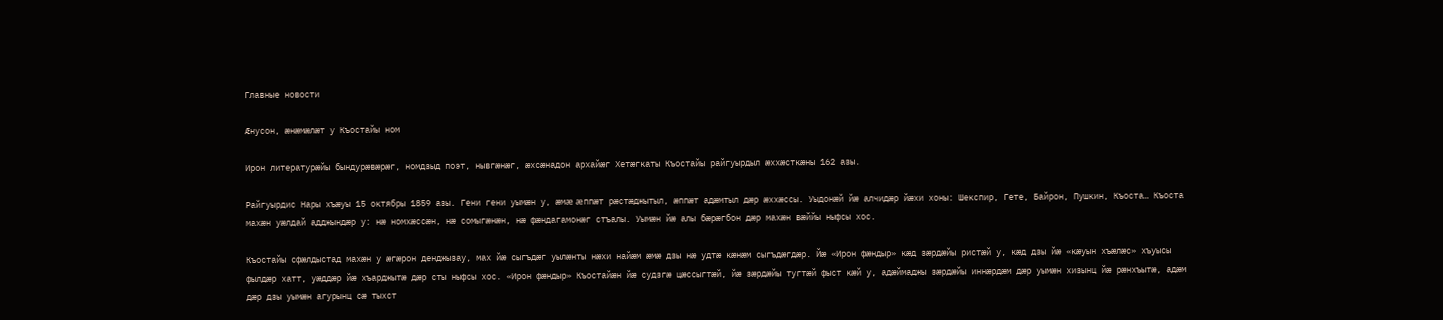Главные новости

Æнусон, æнæмæлæт у Къостайы ном

Ирон литературæйы бындурæвæрæг, номдзыд поэт, нывгæнæг, æхсæнадон архайæг Хетæгкаты Къостайы райгуырдыл æххæсткæны 162 азы.

Райгуырдис Нары хъæуы 15 октябры 1859 азы. Гени гени уымæн у, æмæ æппæт рæстæджытыл, æппæт адæмтыл дæр æххæссы. Уыдонæй йæ алчидæр йæхи хоны: Шекспир, Гете, Байрон, Пушкин, Къоста… Къоста махæн уæлдай адджындæр у: нæ номхæссæн, нæ сомыгæнæн, нæ фæндагамонæг стъалы. Уымæн йæ алы бæрæгбон дæр махæн вæййы ныфсы хос.

Къостайы сфæлдыстад махæн у æгæрон денджызау, мах йæ сыгъдæг уылæнты нæхи найæм æмæ дзы нæ удтæ кæнæм сыгъдæгдæр. Йæ «Ирон фæндыр» кæд зæрдæйы ристæй у, кæд дзы йæ «кæуын хъæлæс» хъуысы фылдæр хатт, уæддæр йæ хъарджытæ дæр сты ныфсы хос. «Ирон фæндыр» Къостайæн йæ судзгæ цæссыгтæй, йæ зæрдæйы тугтæй фыст кæй у, адæймаджы зæрдæйы иннæрдæм дæр уымæн хизынц йæ рæнхъытæ, адæм дæр дзы уымæн агурынц сæ тыхст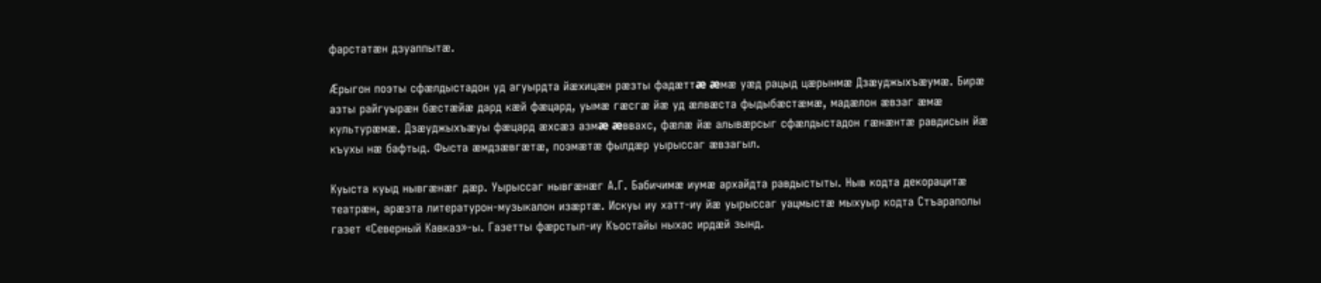фарстатæн дзуаппытæ.

Æрыгон поэты сфæлдыстадон уд агуырдта йæхицæн рæзты фадæттæ æмæ уæд рацыд цæрынмæ Дзæуджыхъæумæ. Бирæ азты райгуырæн бæстæйæ дард кæй фæцард, уымæ гæсгæ йæ уд æлвæста фыдыбæстæмæ, мадæлон æвзаг æмæ культурæмæ. Дзæуджыхъæуы фæцард æхсæз азмæ æввахс, фæлæ йæ алывæрсыг сфæлдыстадон гæнæнтæ равдисын йæ къухы нæ бафтыд. Фыста æмдзæвгæтæ, поэмæтæ фылдæр уырыссаг æвзагыл.

Куыста куыд нывгæнæг дæр. Уырыссаг нывгæнæг А.Г. Бабичимæ иумæ архайдта равдыстыты. Ныв кодта декорацитæ театрæн, арæзта литературон-музыкалон изæртæ. Искуы иу хатт-иу йæ уырыссаг уацмыстæ мыхуыр кодта Стъараполы газет «Северный Кавказ»-ы. Газетты фæрстыл-иу Къостайы ныхас ирдæй зынд.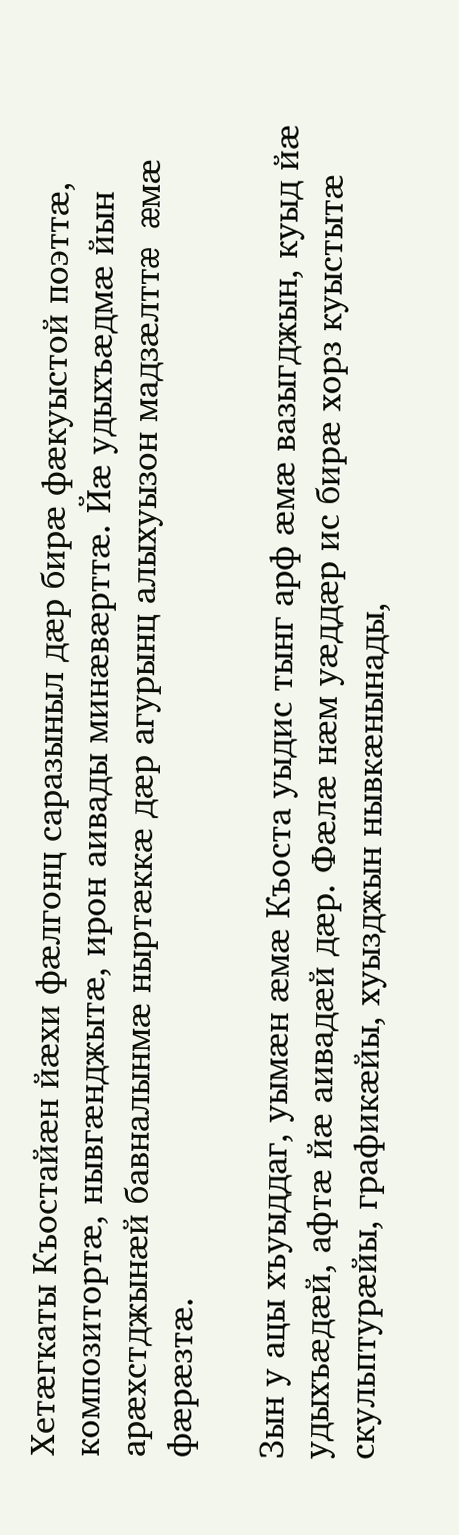Хетæгкаты Къостайæн йæхи фæлгонц саразыныл дæр бирæ фæкуыстой поэттæ, композитортæ, нывгæнджытæ, ирон аивады минæвæрттæ. Йæ удыхъæдмæ йын арæхстджынæй бавналынмæ ныртæккæ дæр агурынц алыхуызон мадзæлттæ æмæ фæрæзтæ.

Зын у ацы хъуыддаг, уымæн æмæ Къоста уыдис тынг арф æмæ вазыгджын, куыд йæ удыхъæдæй, афтæ йæ аивадæй дæр. Фæлæ нæм уæддæр ис бирæ хорз куыстытæ скульптурæйы, графикæйы, хуызджын нывкæнынады,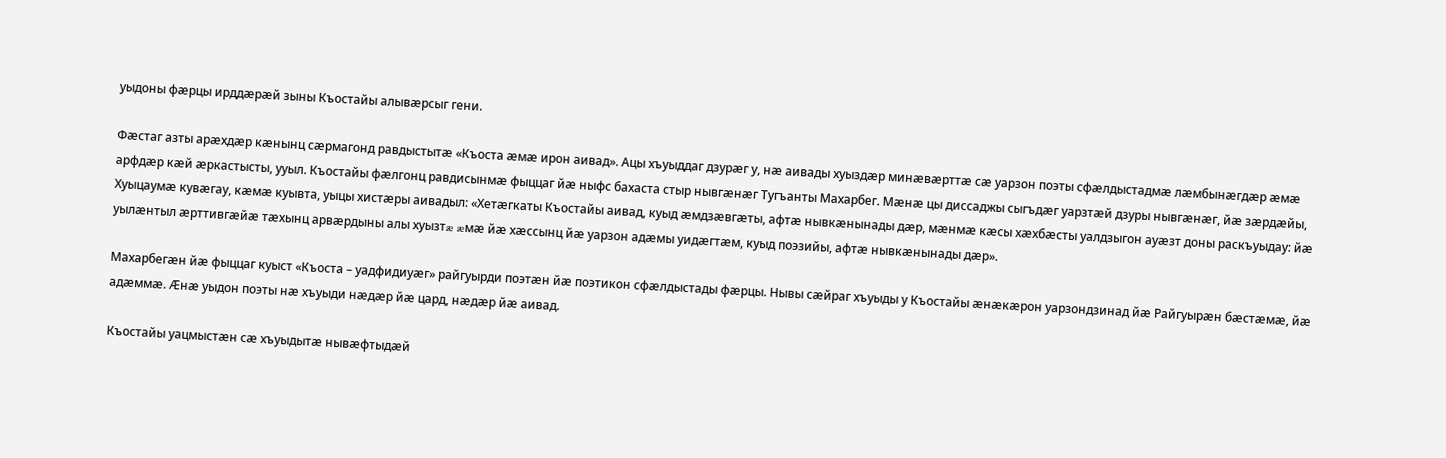уыдоны фæрцы ирддæрæй зыны Къостайы алывæрсыг гени.

Фæстаг азты арæхдæр кæнынц сæрмагонд равдыстытæ «Къоста æмæ ирон аивад». Ацы хъуыддаг дзурæг у, нæ аивады хуыздæр минæвæрттæ сæ уарзон поэты сфæлдыстадмæ лæмбынæгдæр æмæ арфдæр кæй æркастысты, ууыл. Къостайы фæлгонц равдисынмæ фыццаг йæ ныфс бахаста стыр нывгæнæг Тугъанты Махарбег. Мæнæ цы диссаджы сыгъдæг уарзтæй дзуры нывгæнæг, йæ зæрдæйы, Хуыцаумæ кувæгау, кæмæ куывта, уыцы хистæры аивадыл: «Хетæгкаты Къостайы аивад, куыд æмдзæвгæты, афтæ нывкæнынады дæр, мæнмæ кæсы хæхбæсты уалдзыгон ауæзт доны раскъуыдау: йæ уылæнтыл æрттивгæйæ тæхынц арвæрдыны алы хуызтæ æмæ йæ хæссынц йæ уарзон адæмы уидæгтæм, куыд поэзийы, афтæ нывкæнынады дæр».

Махарбегæн йæ фыццаг куыст «Къоста – уадфидиуæг» райгуырди поэтæн йæ поэтикон сфæлдыстады фæрцы. Нывы сæйраг хъуыды у Къостайы æнæкæрон уарзондзинад йæ Райгуырæн бæстæмæ, йæ адæммæ. Æнæ уыдон поэты нæ хъуыди нæдæр йæ цард, нæдæр йæ аивад.

Къостайы уацмыстæн сæ хъуыдытæ нывæфтыдæй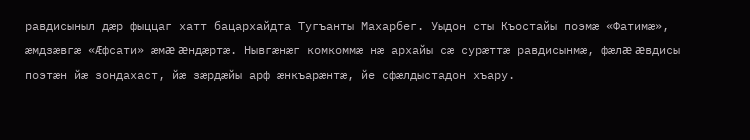равдисыныл дæр фыццаг хатт бацархайдта Тугъанты Махарбег. Уыдон сты Къостайы поэмæ «Фатимæ», æмдзæвгæ «Æфсати» æмæ æндæртæ. Нывгæнæг комкоммæ нæ архайы сæ сурæттæ равдисынмæ, фæлæ æвдисы поэтæн йæ зондахаст, йæ зæрдæйы арф æнкъарæнтæ, йе сфæлдыстадон хъару.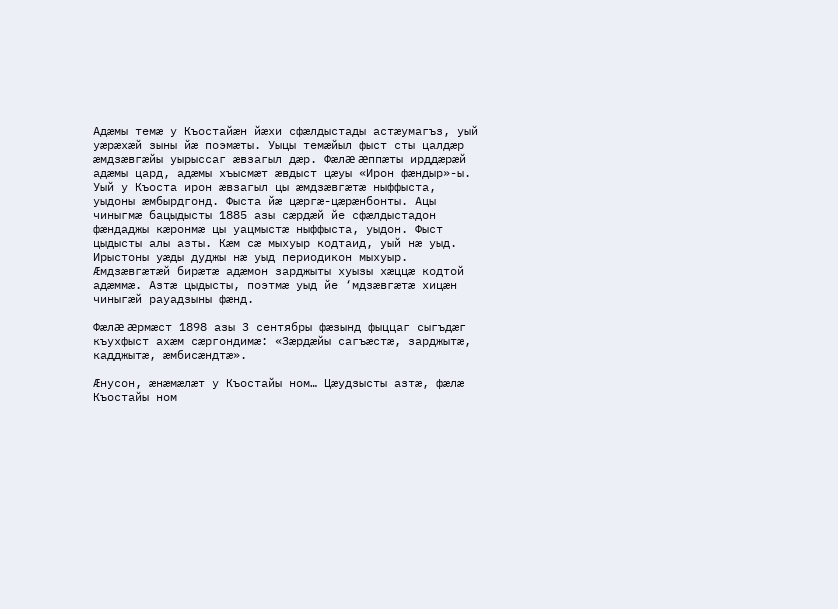Адæмы темæ у Къостайæн йæхи сфæлдыстады астæумагъз, уый уæрæхæй зыны йæ поэмæты. Уыцы темæйыл фыст сты цалдæр æмдзæвгæйы уырыссаг æвзагыл дæр. Фæлæ æппæты ирддæрæй адæмы цард, адæмы хъысмæт æвдыст цæуы «Ирон фæндыр»-ы. Уый у Къоста ирон æвзагыл цы æмдзæвгæтæ ныффыста, уыдоны æмбырдгонд. Фыста йæ цæргæ-цæрæнбонты. Ацы чиныгмæ бацыдысты 1885 азы сæрдæй йе сфæлдыстадон фæндаджы кæронмæ цы уацмыстæ ныффыста, уыдон. Фыст цыдысты алы азты. Кæм сæ мыхуыр кодтаид, уый нæ уыд. Ирыстоны уæды дуджы нæ уыд периодикон мыхуыр. Æмдзæвгæтæй бирæтæ адæмон зарджыты хуызы хæццæ кодтой адæммæ. Азтæ цыдысты, поэтмæ уыд йе ‘мдзæвгæтæ хицæн чиныгæй рауадзыны фæнд.

Фæлæ æрмæст 1898 азы 3 сентябры фæзынд фыццаг сыгъдæг къухфыст ахæм сæргондимæ: «Зæрдæйы сагъæстæ, зарджытæ, кадджытæ, æмбисæндтæ».

Æнусон, æнæмæлæт у Къостайы ном… Цæудзысты азтæ, фæлæ Къостайы ном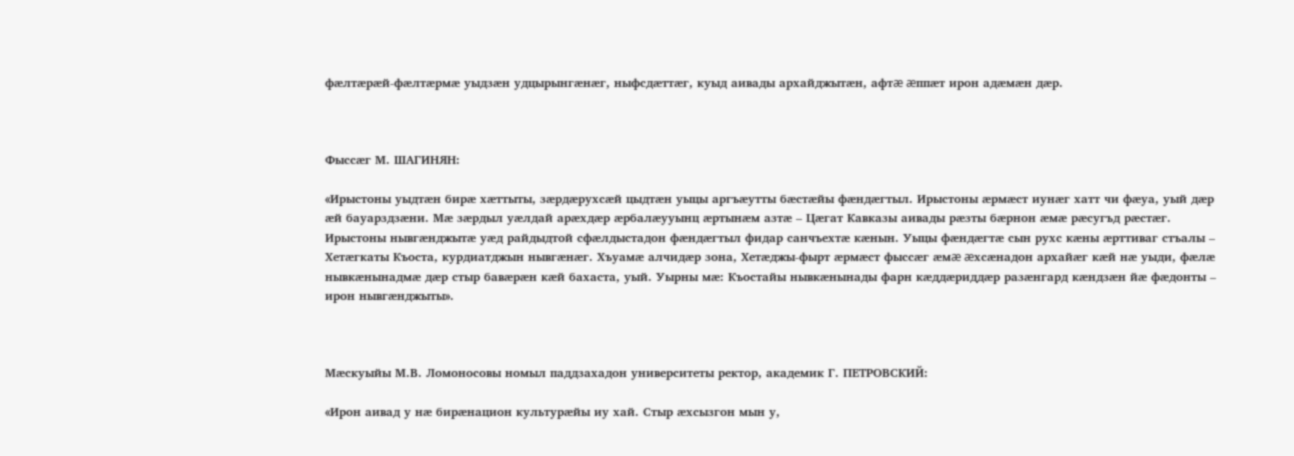фæлтæрæй-фæлтæрмæ уыдзæн удцырынгæнæг, ныфсдæттæг, куыд аивады архайджытæн, афтæ æппæт ирон адæмæн дæр.



Фыссæг М. ШАГИНЯН:

«Ирыстоны уыдтæн бирæ хæттыты, зæрдæрухсæй цыдтæн уыцы аргъæутты бæстæйы фæндæгтыл. Ирыстоны æрмæст иунæг хатт чи фæуа, уый дæр æй бауарздзæни. Мæ зæрдыл уæлдай арæхдæр æрбалæууынц æртынæм азтæ – Цæгат Кавказы аивады рæзты бæрнон æмæ рæсугъд рæстæг. Ирыстоны нывгæнджытæ уæд райдыдтой сфæлдыстадон фæндæгтыл фидар санчъехтæ кæнын. Уыцы фæндæгтæ сын рухс кæны æрттиваг стъалы – Хетæгкаты Къоста, курдиатджын нывгæнæг. Хъуамæ алчидæр зона, Хетæджы-фырт æрмæст фыссæг æмæ æхсæнадон архайæг кæй нæ уыди, фæлæ нывкæнынадмæ дæр стыр бавæрæн кæй бахаста, уый. Уырны мæ: Къостайы нывкæнынады фарн кæддæриддæр разæнгард кæндзæн йæ фæдонты – ирон нывгæнджыты».



Мæскуыйы М.В. Ломоносовы номыл паддзахадон университеты ректор, академик Г. ПЕТРОВСКИЙ:

«Ирон аивад у нæ бирæнацион культурæйы иу хай. Стыр æхсызгон мын у,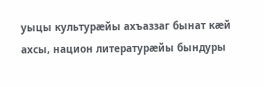уыцы культурæйы ахъаззаг бынат кæй ахсы, национ литературæйы бындуры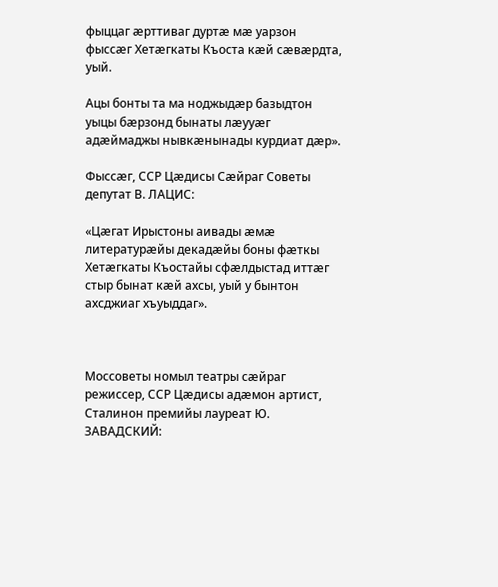фыццаг æрттиваг дуртæ мæ уарзон фыссæг Хетæгкаты Къоста кæй сæвæрдта, уый.

Ацы бонты та ма ноджыдæр базыдтон уыцы бæрзонд бынаты лæууæг адæймаджы нывкæнынады курдиат дæр».

Фыссæг, ССР Цæдисы Сæйраг Советы депутат В. ЛАЦИС:

«Цæгат Ирыстоны аивады æмæ литературæйы декадæйы боны фæткы Хетæгкаты Къостайы сфæлдыстад иттæг стыр бынат кæй ахсы, уый у бынтон ахсджиаг хъуыддаг».



Моссоветы номыл театры сæйраг режиссер, ССР Цæдисы адæмон артист, Сталинон премийы лауреат Ю. ЗАВАДСКИЙ: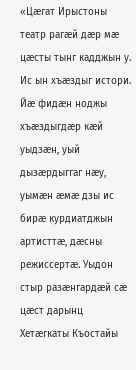«Цæгат Ирыстоны театр рагæй дæр мæ цæсты тынг кадджын у. Ис ын хъæздыг истори. Йæ фидæн ноджы хъæздыгдæр кæй уыдзæн, уый дызæрдыггаг нæу, уымæн æмæ дзы ис бирæ курдиатджын артисттæ, дæсны режиссертæ. Уыдон стыр разæнгардæй сæ цæст дарынц Хетæгкаты Къостайы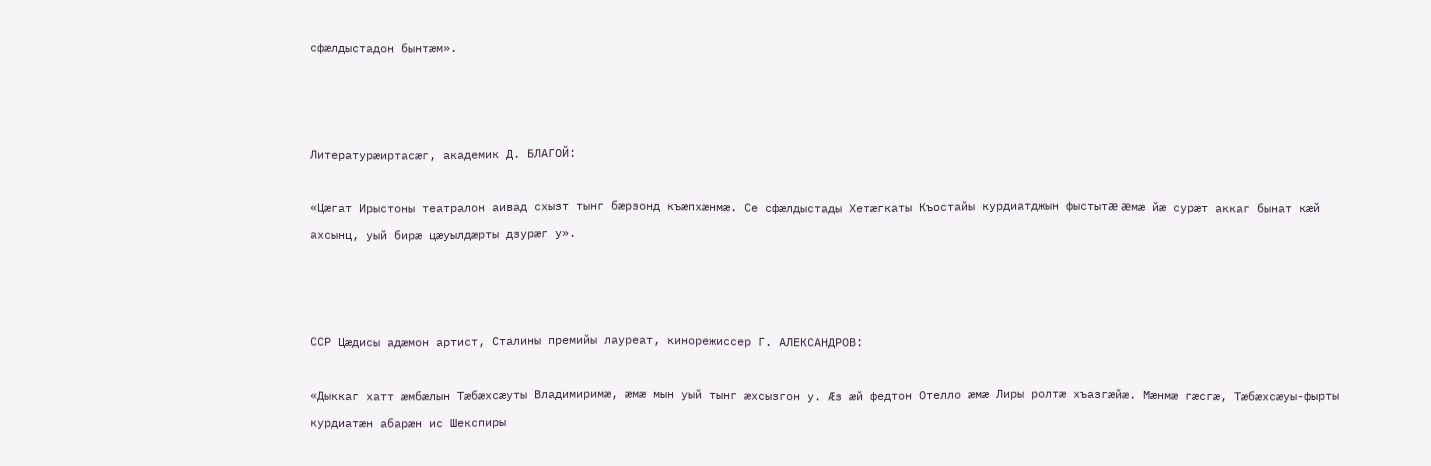сфæлдыстадон бынтæм».



Литературæиртасæг, академик Д. БЛАГОЙ:

«Цæгат Ирыстоны театралон аивад схызт тынг бæрзонд къæпхæнмæ. Се сфæлдыстады Хетæгкаты Къостайы курдиатджын фыстытæ æмæ йæ сурæт аккаг бынат кæй ахсынц, уый бирæ цæуылдæрты дзурæг у».



ССР Цæдисы адæмон артист, Сталины премийы лауреат, кинорежиссер Г. АЛЕКСАНДРОВ:

«Дыккаг хатт æмбæлын Тæбæхсæуты Владимиримæ, æмæ мын уый тынг æхсызгон у. Æз æй федтон Отелло æмæ Лиры ролтæ хъазгæйæ. Мæнмæ гæсгæ, Тæбæхсæуы-фырты курдиатæн абарæн ис Шекспиры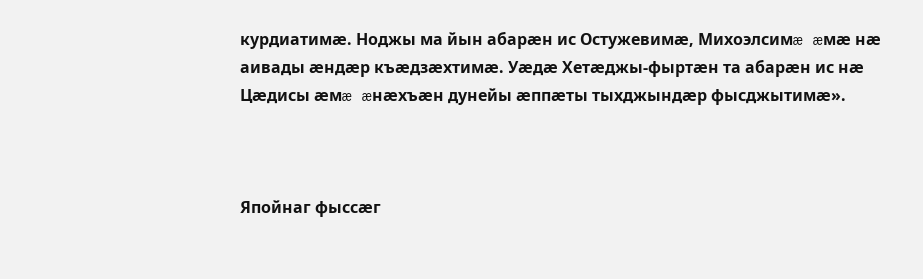курдиатимæ. Ноджы ма йын абарæн ис Остужевимæ, Михоэлсимæ æмæ нæ аивады æндæр къæдзæхтимæ. Уæдæ Хетæджы-фыртæн та абарæн ис нæ Цæдисы æмæ æнæхъæн дунейы æппæты тыхджындæр фысджытимæ».



Япойнаг фыссæг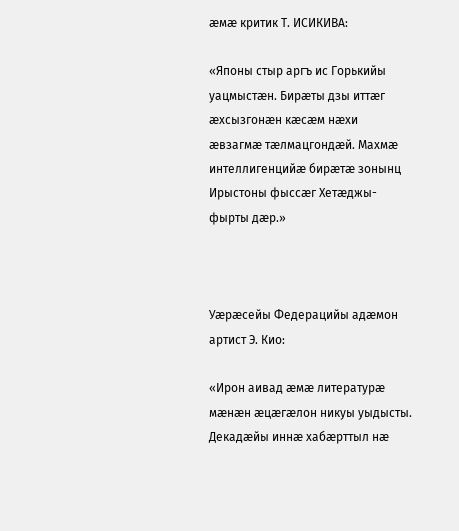æмæ критик Т. ИСИКИВА:

«Японы стыр аргъ ис Горькийы уацмыстæн. Бирæты дзы иттæг æхсызгонæн кæсæм нæхи æвзагмæ тæлмацгондæй. Махмæ интеллигенцийæ бирæтæ зонынц Ирыстоны фыссæг Хетæджы-фырты дæр.»



Уæрæсейы Федерацийы адæмон артист Э. Кио:

«Ирон аивад æмæ литературæ мæнæн æцæгæлон никуы уыдысты. Декадæйы иннæ хабæрттыл нæ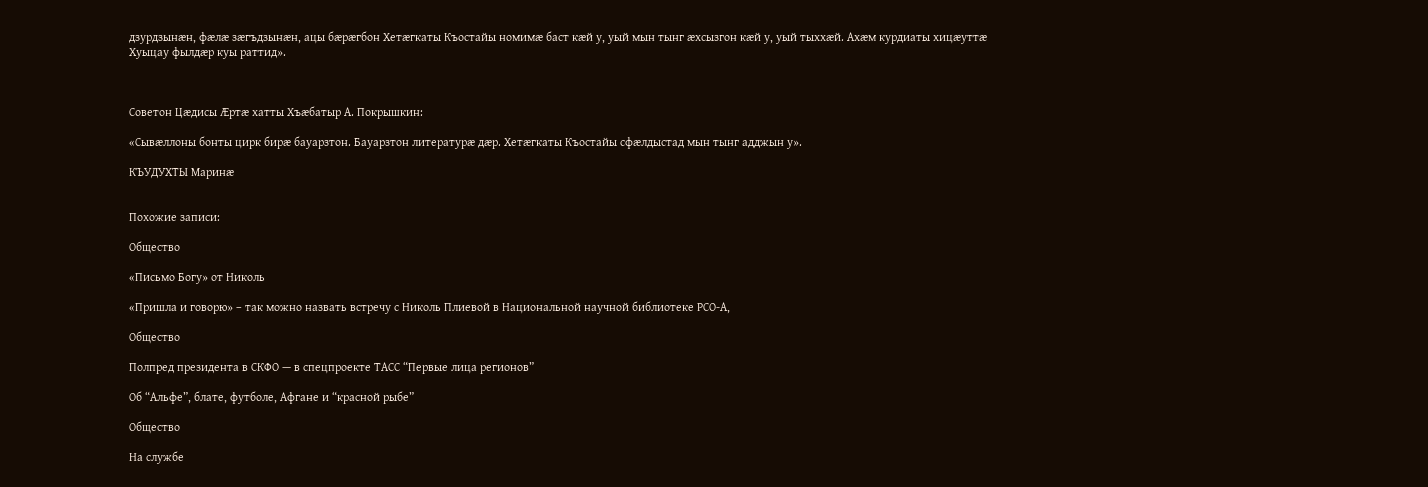дзурдзынæн, фæлæ зæгъдзынæн, ацы бæрæгбон Хетæгкаты Къостайы номимæ баст кæй у, уый мын тынг æхсызгон кæй у, уый тыххæй. Ахæм курдиаты хицæуттæ Хуыцау фылдæр куы раттид».



Советон Цæдисы Æртæ хатты Хъæбатыр А. Покрышкин:

«Сывæллоны бонты цирк бирæ бауарзтон. Бауарзтон литературæ дæр. Хетæгкаты Къостайы сфæлдыстад мын тынг адджын у».

КЪУДУХТЫ Маринæ


Похожие записи:

Общество

«Письмо Богу» от Николь

«Пришла и говорю» – так можно назвать встречу с Николь Плиевой в Национальной научной библиотеке РСО-А,

Общество

Полпред президента в СКФО — в спецпроекте ТАСС “Первые лица регионов”

Об “Альфе”, блате, футболе, Афгане и “красной рыбе”

Общество

На службе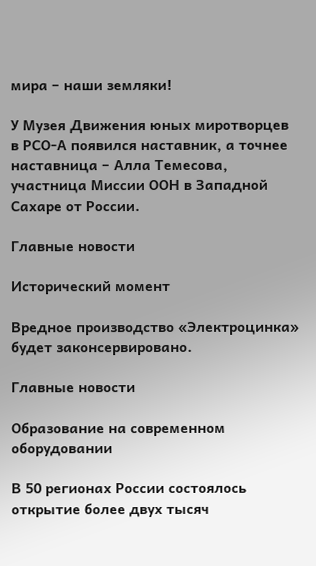мира – наши земляки!

У Музея Движения юных миротворцев в РСО-А появился наставник, а точнее наставница – Алла Темесова, участница Миссии ООН в Западной Сахаре от России.

Главные новости

Исторический момент

Вредное производство «Электроцинка» будет законсервировано.

Главные новости

Образование на современном оборудовании

В 50 регионах России состоялось открытие более двух тысяч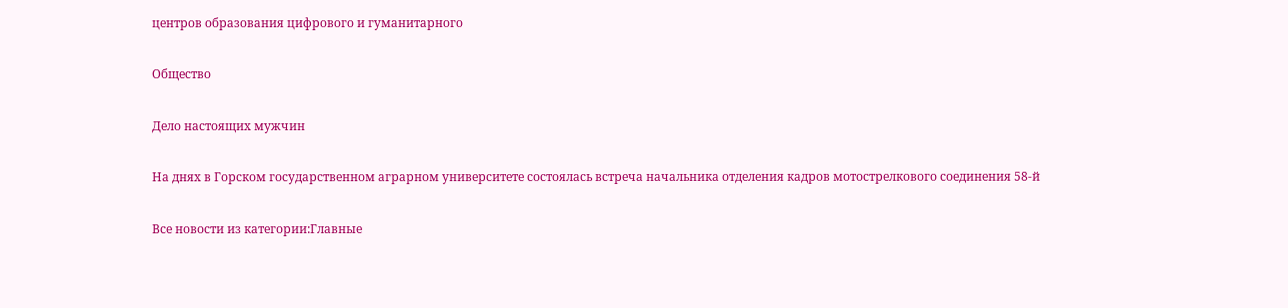центров образования цифрового и гуманитарного

Общество

Дело настоящих мужчин

На днях в Горском государственном аграрном университете состоялась встреча начальника отделения кадров мотострелкового соединения 58-й

Все новости из категории:Главные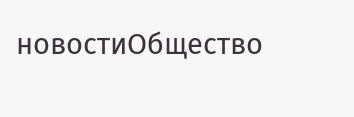новостиОбщество